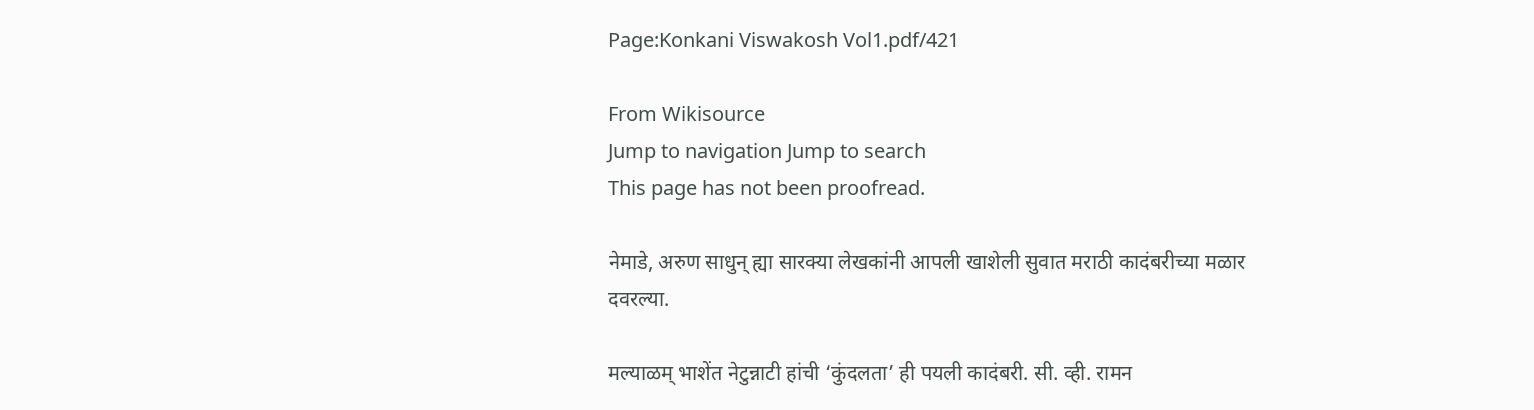Page:Konkani Viswakosh Vol1.pdf/421

From Wikisource
Jump to navigation Jump to search
This page has not been proofread.

नेमाडे, अरुण साधुन् ह्या सारक्या लेखकांनी आपली खाशेली सुवात मराठी कादंबरीच्या मळार दवरल्या.

मल्याळम्‌ भाशेंत नेटुन्नाटी हांची ‘कुंदलता’ ही पयली कादंबरी. सी. व्ही. रामन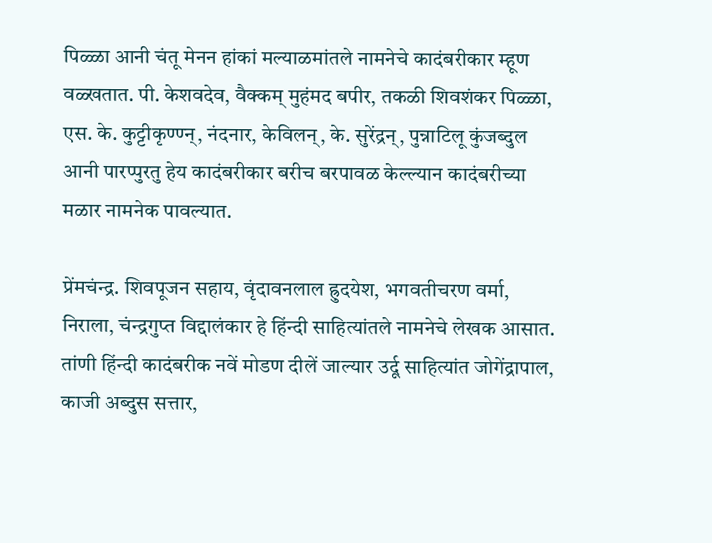पिळ्ळा आनी चंतू मेनन हांकां मल्याळमांतले नामनेचे कादंबरीकार म्हूण वळ्खतात. पी. केशवदेव, वैक्कम्‌ मुहंमद बपीर, तकळी शिवशंकर पिळ्ळा, एस. के. कुट्टीकृण्ण्न्‌, नंदनार, केविलन्‌, के. सुरेंद्रन्‌, पुन्नाटिलू कुंजब्दुल आनी पारप्पुरतु हेय कादंबरीकार बरीच बरपावळ केल्ल्यान कादंबरीच्या मळार नामनेक पावल्यात.

प्रेंमचंन्द्र. शिवपूजन सहाय, वृंदावनलाल ह्रुदयेश, भगवतीचरण वर्मा, निराला, चंन्द्रगुप्त विद्दालंकार हे हिंन्दी साहित्यांतले नामनेचे लेखक आसात. तांणी हिंन्दी कादंबरीक नवें मोडण दीलें जाल्यार उर्दू साहित्यांत जोगेंद्रापाल, काजी अब्दुस सत्तार,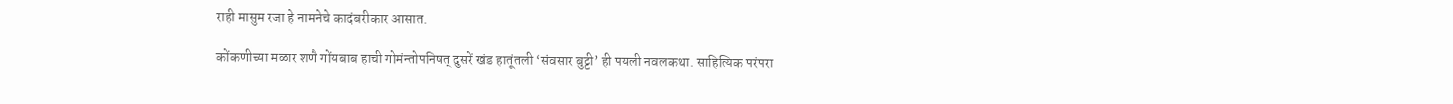राही मासुम रजा हे नामनेचे कादंबरीकार आसात.

कोंकणीच्या मळार शणै गोंयबाब हाची गोमंन्तोपनिषत्‌ दुसरें खंड हातूंतली ‘संवसार बुट्टी’ ही पयली नवलकथा. साहित्यिक परंपरा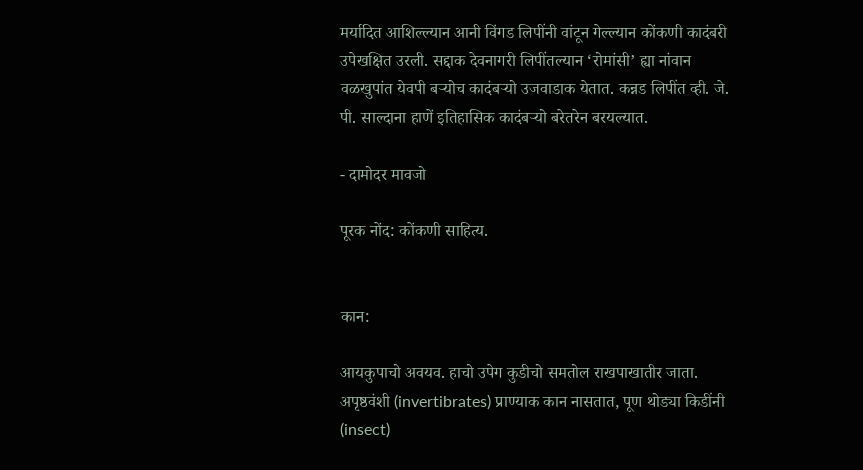मर्यादित आशिल्ल्यान आनी विंगड लिपींनी वांटून गेल्ल्यान कोंकणी कादंबरी उपेखक्षित उरली. सद्दाक देवनागरी लिपींतल्यान ‘रोमांसी’ ह्या नांवान वळखुपांत येवपी बर्‍योच कादंबर्‍यो उजवाडाक येतात. कन्नड लिपींत व्ही. जे. पी. साल्दाना हाणें इतिहासिक कादंबर्‍यो बरेतरेन बरयल्यात.

- दामोदर मावजो

पूरक नोंद: कोंकणी साहित्य.


कान:

आयकुपाचो अवयव. हाचो उपेग कुडीचो समतोल राखपाखातीर जाता. अपृष्ठवंशी (invertibrates) प्राण्याक कान नासतात, पूण थो‍ड्या किडींनी (insect)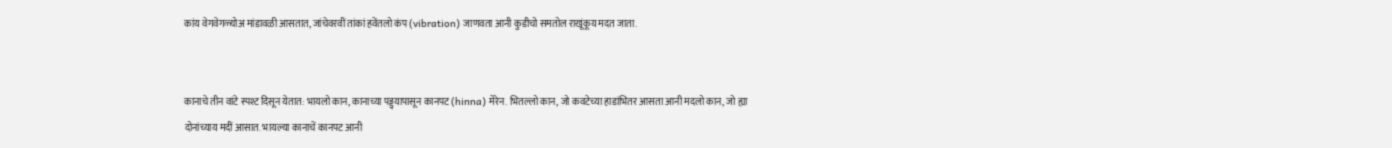कांय वेगवेगळ्योअ मांडावळी आसतात, जांचेवरवीं तांकां हवेंतलो कंप (vibration) जाणवता आनी कुडीचो समतोल राखूंकूय मदत जाता.


कानाचे तीन वांटे स्पश्ट दिसून येतात: भायलो कान, कानाच्या पड्ड्यापासून कानपट (hinna) मेरेन. भितल्लो कान, जो कवटेच्या हाडांभितर आसता आनी मदलो कान, जो ह्या दोनांच्याय मदीं आसात. भायल्या कानाचें कानपट आनी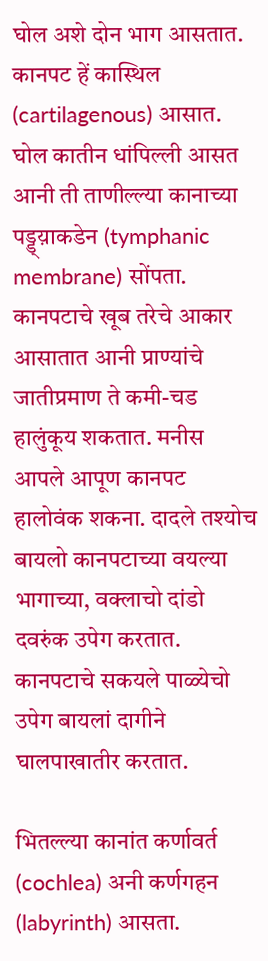घोल अशे दोन भाग आसतात. कानपट हें कास्थिल (cartilagenous) आसात. घोल कातीन धांपिल्ली आसत आनी ती ताणील्ल्या कानाच्या पड्ड्य़ाकडेन (tymphanic membrane) सोंपता. कानपटाचे खूब तरेचे आकार आसातात आनी प्राण्यांचे जातीप्रमाण ते कमी-चड हालुंकूय शकतात. मनीस आपले आपूण कानपट हालोवंक शकना. दादले तश्योच बायलो कानपटाच्या वयल्या भागाच्या, वक्लाचो दांडो दवरुंक उपेग करतात. कानपटाचे सकयले पाळ्येचो उपेग बायलां दागीने घालपाखातीर करतात.

भितल्ल्या कानांत कर्णावर्त (cochlea) अनी कर्णगहन (labyrinth) आसता.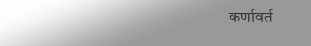कर्णावर्त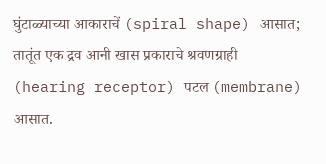घुंटाळ्याच्या आकाराचें (spiral shape) आसात; तातूंत एक द्रव आनी खास प्रकाराचे श्रवणग्राही (hearing receptor) पटल (membrane) आसात.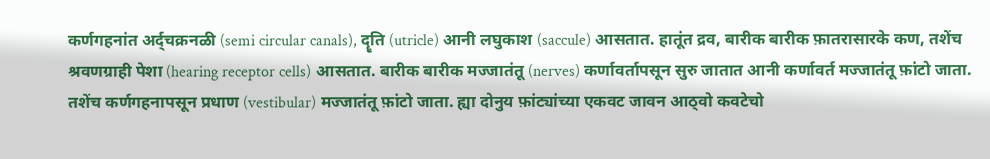कर्णगहनांत अर्द्चक्रनळी (semi circular canals), दॄति (utricle) आनी लघुकाश (saccule) आसतात. हातूंत द्रव, बारीक बारीक फ़ातरासारके कण, तशेंच श्रवणग्राही पेशा (hearing receptor cells) आसतात. बारीक बारीक मज्जातंतू (nerves) कर्णावर्तापसून सुरु जातात आनी कर्णावर्त मज्जातंतू फ़ांटो जाता. तशेंच कर्णगहनापसून प्रधाण (vestibular) मज्जातंतू फ़ांटो जाता. ह्या दोनुय फ़ांट्यांच्या एकवट जावन आठ्वो कवटेचो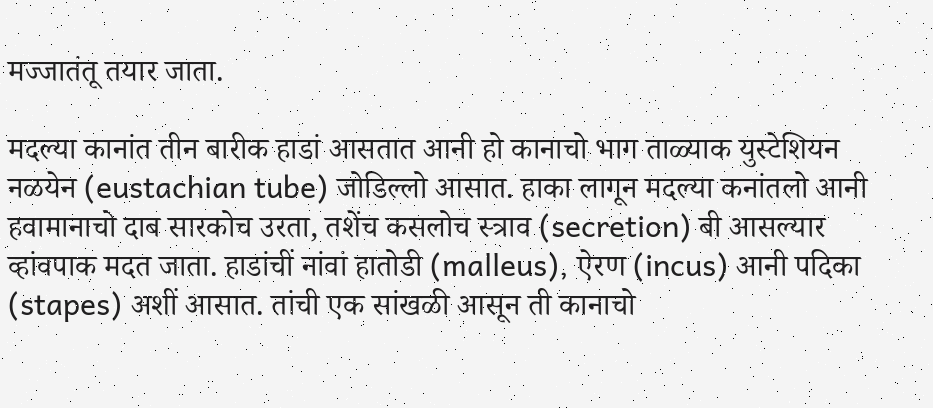मज्जातंतू तयार जाता.

मदल्या कानांत तीन बारीक हाडां आसतात आनी हो कानाचो भाग ताळ्याक युस्टेशियन नळयेन (eustachian tube) जोडिल्लो आसात. हाका लागून मदल्या कनांतलो आनी हवामानाचो दाब सारकोच उरता, तशेंच कसलोच स्त्राव (secretion) बी आसल्यार व्हांवपाक मदत जाता. हाडांचीं नांवां हातोडी (malleus), ऐरण (incus) आनी पदिका (stapes) अशीं आसात. तांची एक सांखळी आसून ती कानाचो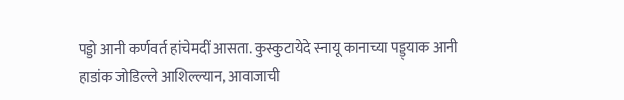पड्डो आनी कर्णवर्त हांचेमदीं आसता. कुस्कुटायेदे स्नायू कानाच्या पड्ड्याक आनी हाडांक जोडिल्ले आशिल्ल्यान, आवाजाची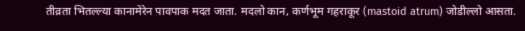तीव्रता भितल्ल्या कानामेरेन पावपाक मदत जाता. मदलो कान, कर्णभूम गहराकूर (mastoid atrum) जोडील्लो आसता.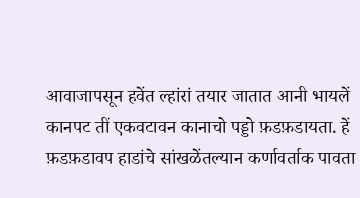आवाजापसून हवेंत ल्हांरां तयार जातात आनी भायलें कानपट तीं एकवटावन कानाचो पड्डो फ़डफ़डायता. हें फ़डफ़डावप हाडांचे सांखळेंतल्यान कर्णावर्ताक पावता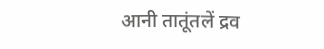आनी तातूंतलें द्रव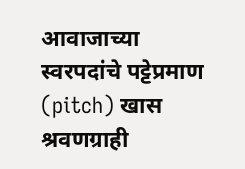आवाजाच्या स्वरपदांचे पट्टेप्रमाण (pitch) खास श्रवणग्राही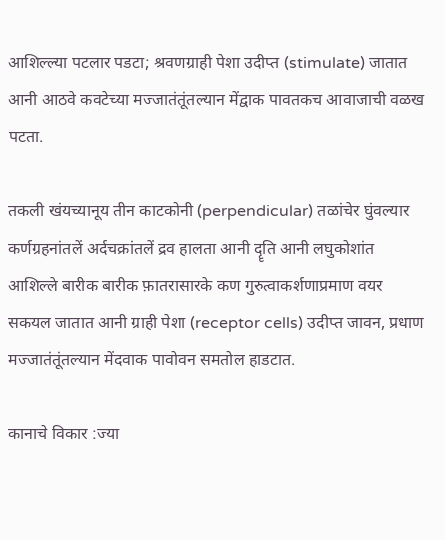आशिल्ल्या पटलार पडटा; श्रवणग्राही पेशा उदीप्त (stimulate) जातात आनी आठवे कवटेच्या मज्जातंतूंतल्यान मेंद्वाक पावतकच आवाजाची वळख पटता.

तकली खंयच्यानूय तीन काटकोनी (perpendicular) तळांचेर घुंवल्यार कर्णग्रहनांतलें अर्दचक्रांतलें द्रव हालता आनी दॄति आनी लघुकोशांत आशिल्ले बारीक बारीक फ़ातरासारके कण गुरुत्वाकर्शणाप्रमाण वयर सकयल जातात आनी ग्राही पेशा (receptor cells) उदीप्त जावन, प्रधाण मज्जातंतूंतल्यान मेंदवाक पावोवन समतोल हाडटात.

कानाचे विकार :ज्या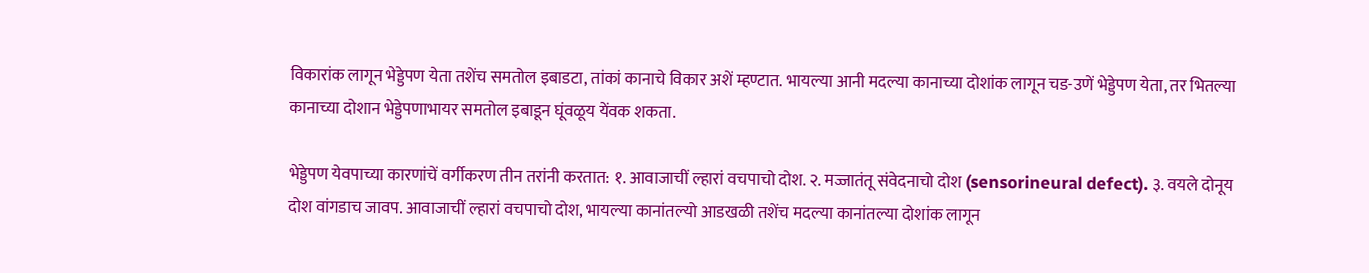विकारांक लागून भेड्डेपण येता तशेंच समतोल इबाडटा, तांकां कानाचे विकार अशें म्हण्टात. भायल्या आनी मदल्या कानाच्या दोशांक लागून चड-उणें भेड्डेपण येता, तर भितल्या कानाच्या दोशान भेड्डेपणाभायर समतोल इबाडून घूंवळूय येंवक शकता.

भेड्डेपण येवपाच्या कारणांचें वर्गीकरण तीन तरांनी करतात: १. आवाजाचीं ल्हारां वचपाचो दोश. २. मज्जातंतू संवेदनाचो दोश (sensorineural defect). ३. वयले दोनूय दोश वांगडाच जावप. आवाजाचीं ल्हारां वचपाचो दोश, भायल्या कानांतल्यो आडखळी तशेंच मदल्या कानांतल्या दोशांक लागून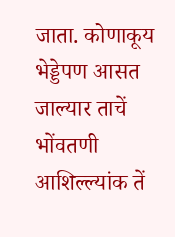जाता. कोणाकूय भेड्डेपण आसत जाल्यार ताचें भोंवतणी आशिल्ल्यांक तें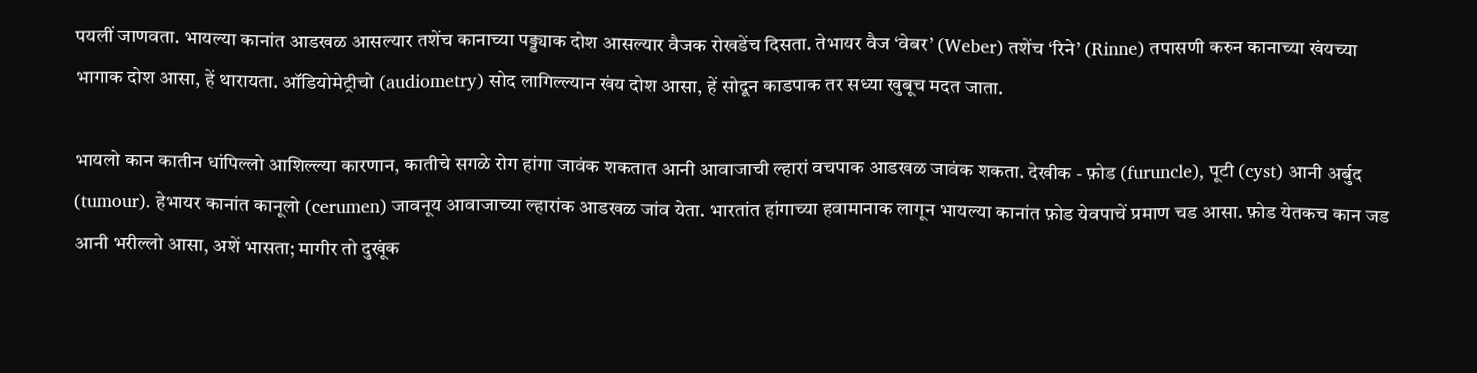पयलीं जाणवता. भायल्या कानांत आडखळ आसल्यार तशेंच कानाच्या पड्ड्याक दोश आसल्यार वैजक रोखडेंच दिसता. तेभायर वैज ‘वेबर’ (Weber) तशेंच ‘रिने’ (Rinne) तपासणी करुन कानाच्या खंयच्या भागाक दोश आसा, हें थारायता. ऑडियोमेट्रीचो (audiometry) सोद लागिल्ल्यान खंय दोश आसा, हें सोदून काडपाक तर सध्या खुबूच मदत जाता.

भायलो कान कातीन धांपिल्लो आशिल्ल्या कारणान, कातीचे सगळे रोग हांगा जावंक शकतात आनी आवाजाची ल्हारां वचपाक आडखळ जावंक शकता. देखीक - फ़ोड (furuncle), पूटी (cyst) आनी अर्बुद (tumour). हेभायर कानांत कानूलो (cerumen) जावनूय आवाजाच्या ल्हारांक आडखळ जांव येता. भारतांत हांगाच्या हवामानाक लागून भायल्या कानांत फ़ोड येवपाचें प्रमाण चड आसा. फ़ोड येतकच कान जड आनी भरील्लो आसा, अशें भासता; मागीर तो दुखूंक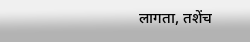लागता, तशेंच